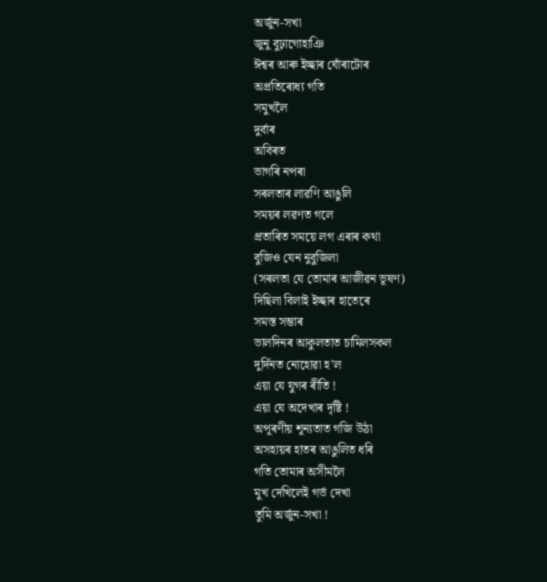অৰ্জুন-সখা
জুনু বুঢ়াগোহাঞি
ঈশ্বৰ আৰু ইচ্ছাৰ ঘোঁৰাটোৰ
অপ্ৰতিৰোধ্য গতি
সমুখলৈ
দুৰ্বাৰ
অবিৰত
ভাগৰি নপৰা
সৰলতাৰ লাৱণি আঙুলি
সময়ৰ লৱণত গলে
প্ৰতাৰিত সময়ে লগ এৰাৰ কথা
বুজিও যেন নুবুজিলা
(সৰলতা যে তোমাৰ আজীৱন ভূষণ)
দিছিলা বিলাই ইচ্ছাৰ হাতেৰে
সমস্ত সম্ভাৰ
ভালদিনৰ আকুলতাত চামিলসকল
দুৰ্দিনত নোহোৱা হ’ল
এয়া যে যুগৰ ৰীতি !
এয়া যে অদেখাৰ দৃষ্টি !
অপূৰণীয় শূন্যতাত গজি উঠা
অসহায়ৰ হাতৰ আঙুলিত ধৰি
গতি তোমাৰ অসীমলৈ
মুখ দেখিলেই গৰ্ভ দেখা
তুমি অৰ্জুন-সখা !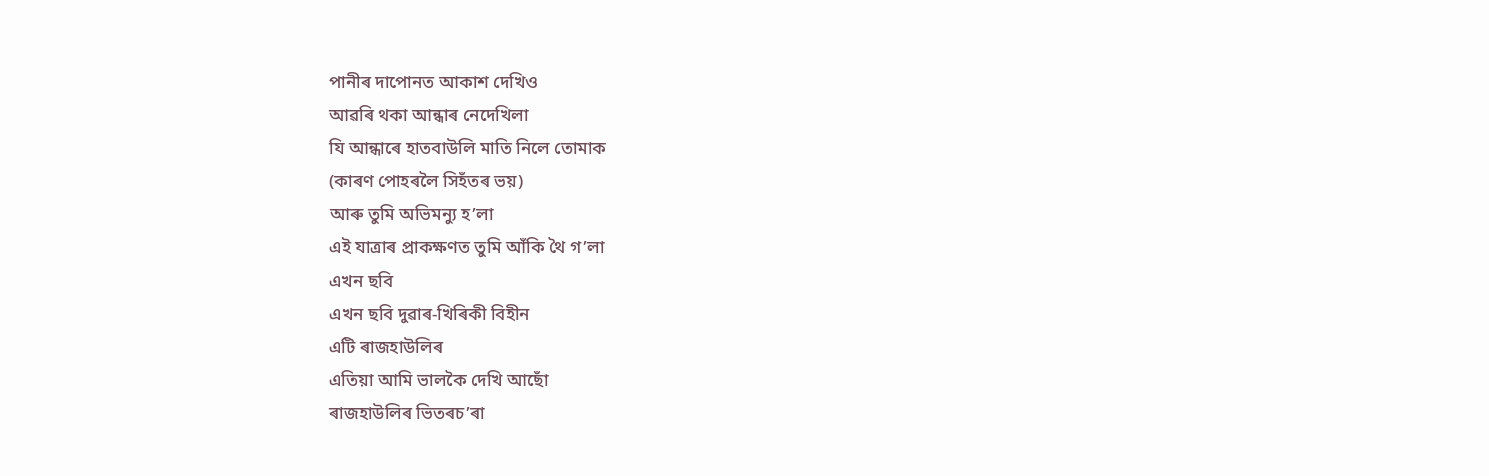পানীৰ দাপোনত আকাশ দেখিও
আৱৰি থকা আন্ধাৰ নেদেখিলা
যি আন্ধাৰে হাতবাউলি মাতি নিলে তোমাক
(কাৰণ পোহৰলৈ সিহঁতৰ ভয়)
আৰু তুমি অভিমন্যু হ’লা
এই যাত্ৰাৰ প্ৰাকক্ষণত তুমি আঁকি থৈ গ’লা
এখন ছবি
এখন ছবি দুৱাৰ-খিৰিকী বিহীন
এটি ৰাজহাউলিৰ
এতিয়া আমি ভালকৈ দেখি আছোঁ
ৰাজহাউলিৰ ভিতৰচ’ৰা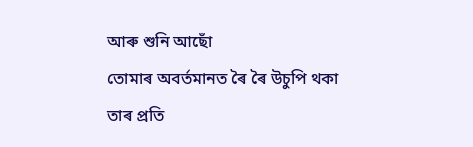আৰু শুনি আছোঁ
তোমাৰ অবৰ্তমানত ৰৈ ৰৈ উচুপি থকা
তাৰ প্ৰতি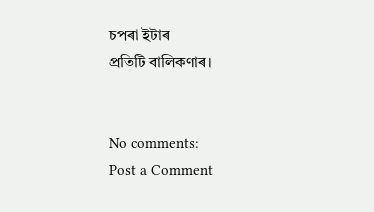চপৰা ইটাৰ
প্ৰতিটি বালিকণাৰ।


No comments:
Post a Comment